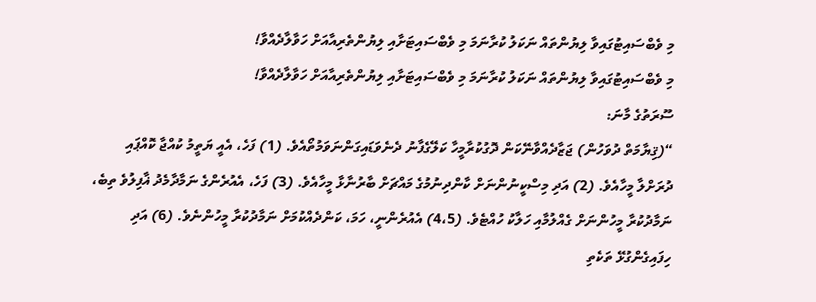މި ވެބްސައިޓުގައިވާ ލިޔުންތައް ނަކަލު ކުރާނަމަ މި ވެބްސައިޓަށާއި ލިޔުންތެރިއާއަށް ހަވާލާދެއްވާ!
މި ވެބްސައިޓުގައިވާ ލިޔުންތައް ނަކަލު ކުރާނަމަ މި ވެބްސައިޓަށާއި ލިޔުންތެރިއާއަށް ހަވާލާދެއްވާ!
ސޫރަތުގެ މާނަ:
“(ޤިޔާމަތް ދުވަހުން) ޖަޒާދެއްވާނޭކަން ދޮގުކުރާމީހާ ކަލޭގެފާނު ދެނެވަޑައިގަންނަވަމުތޯއެވެ. (1) ފަހެ، އެއީ ޔަތީމު ކުއްޖާ ކޮއްޕައި ދުރަށްލާ މީހާއެވެ. (2) އަދި މިސްކީނުންނަށް ކާންދިނުމުގެ މައްޗަށް ބާރުނާޅާ މީހާއެވެ. (3) ފަހެ، އެއުރެންގެ ނަމާދާމެދު ޣާފިލުވެ ތިބެ، ނަމާދުކުރާ މީހުންނަށް ގެއްލުމާއި ހަލާކު ހުއްޓެވެ. (4،5) އެއުރެންނީ، ހަމަ، ކަންދެއްކުމަށް ނަމާދުކުރާ މީހުންނެވެ. (6) އަދި ހިފައިގެންގުޅޭ ތަކެތި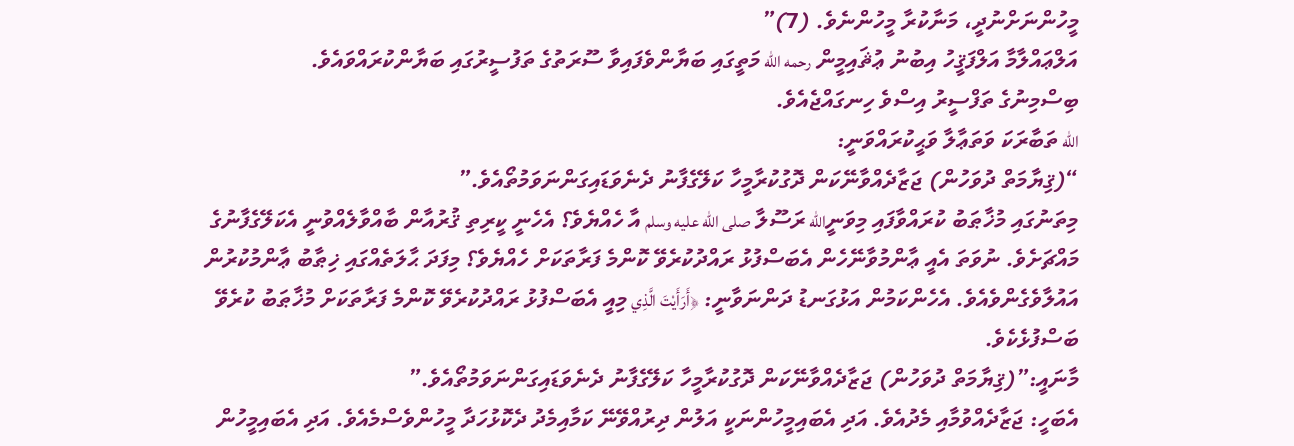މީހުންނަށްނުދީ، މަނާކުރާ މީހުންނެވެ. (7)”
އަލްޢައްލާމާ އަލްފަޤީހު އިބުނު ޢުޘައިމީން رحمه الله މަތީގައި ބަޔާންވެފައިވާ ސޫރަތުގެ ތަފުސީރުގައި ބަޔާންކުރައްވައެވެ.
ބިސްމިނުގެ ތަފްސީރު އިސްވެ ހިނގައްޖެއެވެ.
الله ތަބާރަކަ ވަތަޢާލާ ވަޙީކުރައްވަނީ:
“(ޤިޔާމަތް ދުވަހުން) ޖަޒާދެއްވާނޭކަން ދޮގުކުރާމީހާ ކަލޭގެފާނު ދެނެވަޑައިގަންނަވަމުތޯއެވެ.”
މިތަނުގައި މުޚާޠަބު ކުރައްވާފައި މިވަނީالله ރަސޫލާ صلى الله عليه وسلم އާ ހެއްޔެވެ؟ އެހެނީ ކީރިތި ޤުރުއާން ބާއްވާލެއްވުނީ އެކަލޭގެފާނުގެ މައްޗަށެވެ. ނުވަތަ އެއީ ޢާންމުވާނޭހެން އެބަސްފުޅު ރައްދުކުރެވޭ ކޮންމެ ފަރާތަކަށް ހެއްޔެވެ؟ މިފަދަ ޙާލަތެއްގައި ޚިޠާބު ޢާންމުކުރުން އައުލާވެގެންވެއެވެ. އެހެންކަމުން އަޅުގަނޑު ދަންނަވާނީ: ﴿أَرَأَيْتَ الَّذِي މިއީ އެބަސްފުޅު ރައްދުކުރެވޭ ކޮންމެ ފަރާތަކަށް މުޚާޠަބު ކުރެވޭ ބަސްފުޅެކެވެ.
މާނައީ:”(ޤިޔާމަތް ދުވަހުން) ޖަޒާދެއްވާނޭކަން ދޮގުކުރާމީހާ ކަލޭގެފާނު ދެނެވަޑައިގަންނަވަމުތޯއެވެ.”
އެބަހީ: ޖަޒާދެއްވުމާއި މެދުއެވެ. އަދި އެބައިމީހުންނަކީ އަލުން ދިރުއްވޭނޭ ކަމާއިމެދު ދެކޮޅުހަދާ މީހުންވެސްމެއެވެ. އަދި އެބައިމީހުން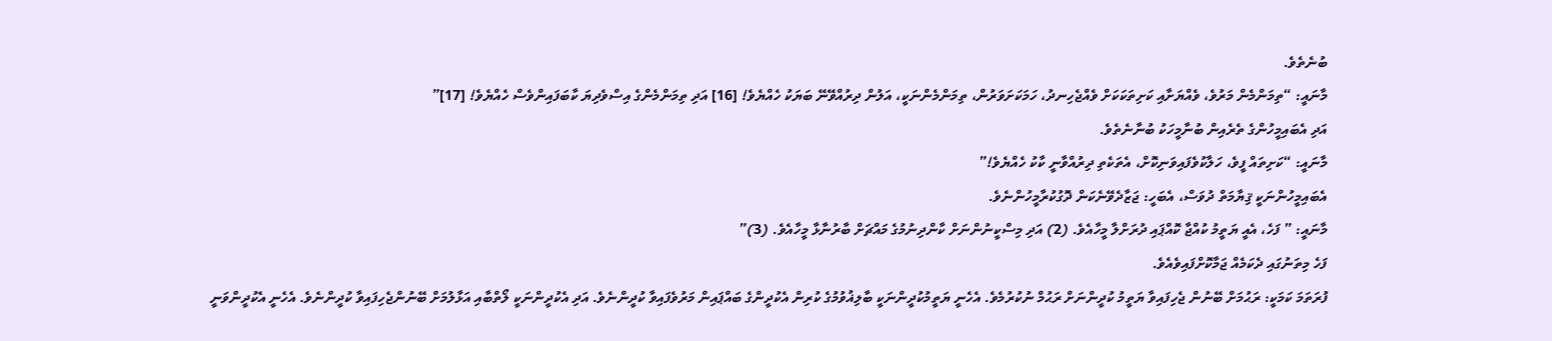ބުނެތެވެ.
މާނައީ: “ތިމަންމެން މަރުވެ، ވެއްޔަށާއި ކަށިތަކަކަށް ވެއްޖެހިނދު، ހަމަކަށަވަރުން، ތިމަންމެންނަކީ، އަލުން ދިރުއްވޭނޭ ބަޔަކު ހެއްޔެވެ! [16] އަދި ތިމަންމެންގެ އިސްވެދިޔަ ކާބަފައިންވެސް ހެއްޔެވެ! [17]”
އަދި އެބައިމީހުންގެ ތެރެއިން ބުނާމީހަކު ބުނާނެތެވެ.
މާނައީ: “ކަށިތައް ފީވެ، ހަލާކުވެފައިވަނިކޮށް، އެތަކެތި ދިރުއްވާނީ ކާކު ހެއްޔެވެ!”
އެބައިމީހުންނަކީ ޤިޔާމަތް ދުވަސް، އެބަހީ: ޖަޒާދެވޭނެކަން ދޮގުކުރާމީހުންނެވެ.
މާނައީ: ” ފަހެ، އެއީ ޔަތީމު ކުއްޖާ ކޮއްޕައި ދުރަށްލާ މީހާއެވެ. (2) އަދި މިސްކީނުންނަށް ކާންދިނުމުގެ މައްޗަށް ބާރުނާޅާ މީހާއެވެ. (3)”
ފަހެ މިތަނުގައި ދެކަމެއް ޖަމާކޮށްފައިވެއެވެ.
ފުރަތަމަ ކަމަކީ: ރަޙުމަށް ބޭނުން ޖެހިފައިވާ ޔަތީމު ކުދީންނަށް ރަޙުމް ނުކުރުމެވެ. އެހެނީ ޔަތީމުކުދީންނަކީ ބާލިޣުވުމުގެ ކުރިން އެކުދީންގެ ބައްޕައިން މަރުވެފައިވާ ކުދީންނެވެ. އަދި އެކުދީންނަކީ ލޯތްބާއި އަޅާލުމަށް ބޭނުންޖެހިފައިވާ ކުދީންނެވެ. އެހެނީ އެކުދީންވަނީ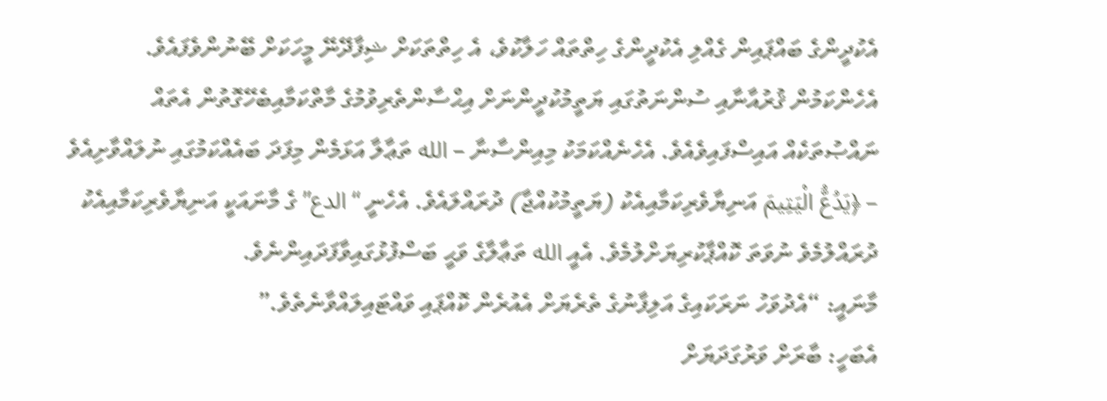އެކުދީންގެ ބައްޕައިން ގެއްލި އެކުދީންގެ ހިތްތައް ހަލާކުވެ، އެ ހިތްތަކަށް ޝިފާދޭނޭ މީހަކަށް ބޭނުންވެފައެވެ. އެހެންކަމުން ޤުރުއާނާއި ސުންނަތުގައި ޔަތީމުކުދީންނަށް އިޙްސާންތެރިވުމުގެ މާތްކަމާއިބެހޭގޮތުން އެތައް ނައްޞުތަކެއް އައިސްފައިވެއެވެ. އެހެނެއްކަމަކު މިއިންސާނާ – الله ތަޢާލާ އަޅަމެން މިފަދަ ބައެއްކަމުގައި ނުލައްވާށިއެވެ – ﴿يَدُعُّ الْيَتِيمَ އަނިޔާވެރިކަމާއިއެކު (ޔަތީމުކުއްޖާ) ދުރައްލައެވެ. އެހެނީ “الدع” ގެ މާނައަކީ އަނިޔާވެރިކަމާއިއެކު ދުރައްލުމެވެ ނުވަތަ ކޮއްޕާކުރިޔަށްލުމެވެ. އެއީ الله ތަޢާލާގެ ވަޙީ ބަސްފުޅުގައިވާފަދައިންނެވެ.
މާނައީ: “އެދުވަހު ނަރަކައިގެ އަލިފާނުގެ ތެރެޔަށް އެއުރެން ކޮއްޕައި ވައްޓައިލައްވާނެތެވެ.”
އެބަހީ: ބާރަށް ވަރުގަދަޔަށް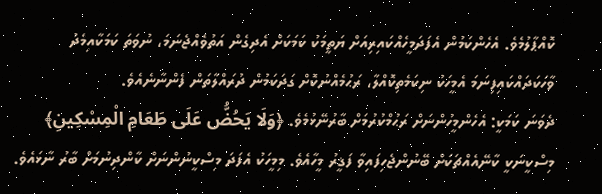ކޮއްޕާލުމެވެ. އެހެންކަމުން އެފަދަމީހެއްކައިރިއަށް ޔަތީމަކު ކަމަކަށް އެދިގެން އަތުވެއްޖެނަމަ، ނުވަތަ ކަމަކާއިމެދު  ވާހަކަދައްކައިފިނަމަ އެމީހަކު ނިކަމެތިކޮއްލާ، ރަޙުމެއްނުކޮށް ގަދަކަމުން ދުރައްލާތަން ފެންނާނެއެވެ.
ދެވަނަ ކަމަކީ: އެހެންމީހުންނަށް ރަޙުމްކުރުމަށް ބާރުނޭޅުމެވެ. ﴿وَلَا يَحُضُّ عَلَى طَعَامِ الْمِسْكِينِ﴾ މިސްކީނަކީ ކާނޭއެއްޗަކަށް ބޭނުންޖެހިފައިވާ ފަޤީރު މީހާއެވެ. މިމީހަކު އެފަދަ މިސްކީނުންނަށް ކާންދިނުމަށް ބާރު ނާޅައެވެ.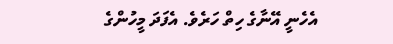އެހެނީ އޭނާގެ ހިތް ހަރެވެ. އެފަދަ މީހުންގެ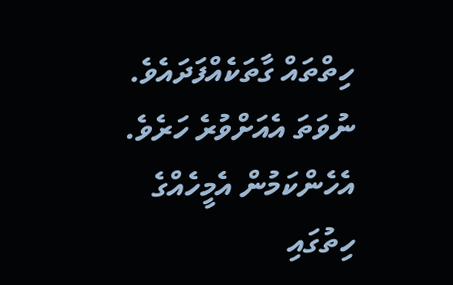ހިތްތައް ގާތަކެއްފަދައެވެ. ނުވަތަ އެއަށްވުރެ ހަރެވެ. އެހެންކަމުން އެމީހެއްގެ ހިތުގައި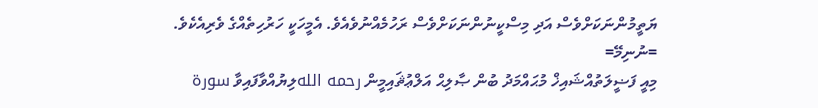ޔަތީމުންނަކަށްވެސް އަދި މިސްކީނުންނަކަށްވެސް ރަހުމެއްނުވެއެވެ. އެމީހަކީ ހަރުހިތެއްގެ ވެރިއެކެވެ.
=ނުނިމޭ=
މިއީ ފަޟީލަތުއްޝައިޚް މުޙައްމަދު ބުން ޞާލިޙް އަލްޢުޘައިމީން رحمه اللهލިޔުއްވާފައިވާ سورة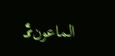الماعونގެ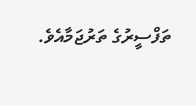ތަފްސީރުގެ ތަރުޖަމާއެވެ.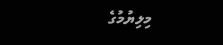މިލިޔުމުގެ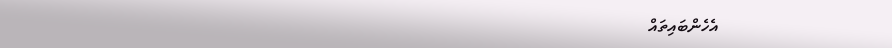އެހެންބައިތައް